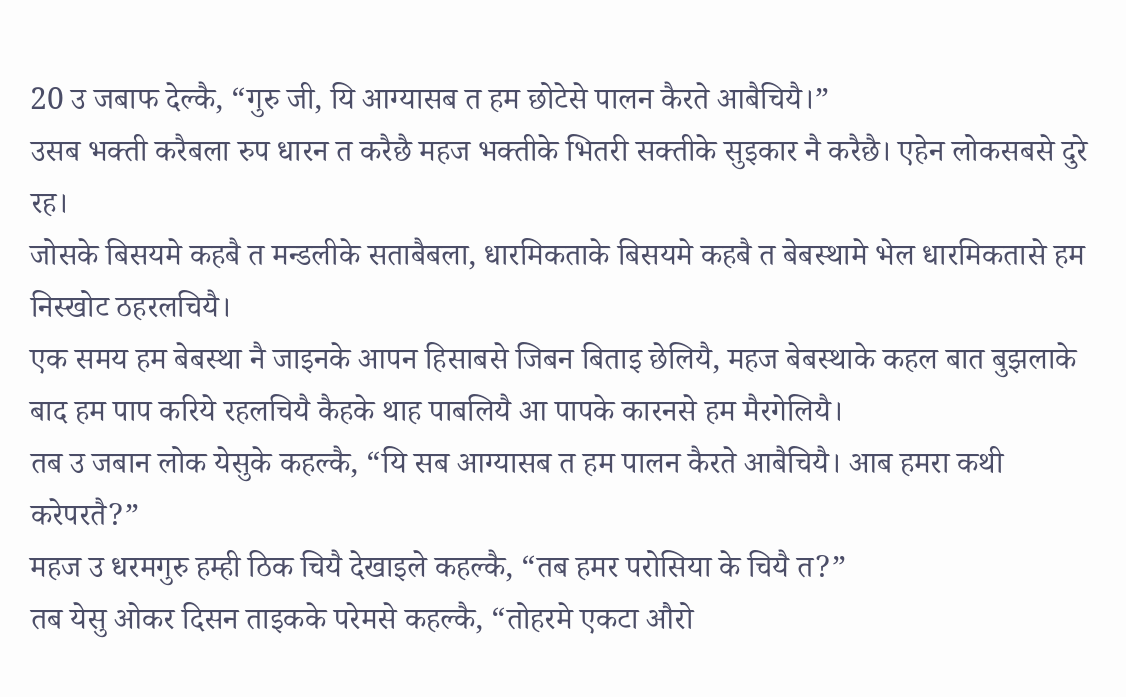20 उ जबाफ देल्कै, “गुरु जी, यि आग्यासब त हम छोटेसे पालन कैरते आबैचियै।”
उसब भक्ती करैबला रुप धारन त करैछै महज भक्तीके भितरी सक्तीके सुइकार नै करैछै। एहेन लोकसबसे दुरे रह।
जोसके बिसयमे कहबै त मन्डलीके सताबैबला, धारमिकताके बिसयमे कहबै त बेबस्थामे भेल धारमिकतासे हम निस्खोट ठहरलचियै।
एक समय हम बेबस्था नै जाइनके आपन हिसाबसे जिबन बिताइ छेलियै, महज बेबस्थाके कहल बात बुझलाके बाद हम पाप करिये रहलचियै कैहके थाह पाबलियै आ पापके कारनसे हम मैरगेलियै।
तब उ जबान लोक येसुके कहल्कै, “यि सब आग्यासब त हम पालन कैरते आबैचियै। आब हमरा कथी करेपरतै?”
महज उ धरमगुरु हम्ही ठिक चियै देखाइले कहल्कै, “तब हमर परोसिया के चियै त?”
तब येसु ओकर दिसन ताइकके परेमसे कहल्कै, “तोहरमे एकटा औरो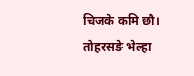चिजके कमि छौ। तोहरसङे भेल्हा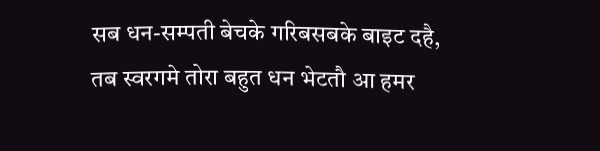सब धन-सम्पती बेचके गरिबसबके बाइट दहै, तब स्वरगमे तोरा बहुत धन भेटतौ आ हमर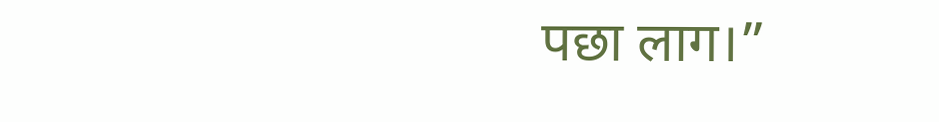पछा लाग।”